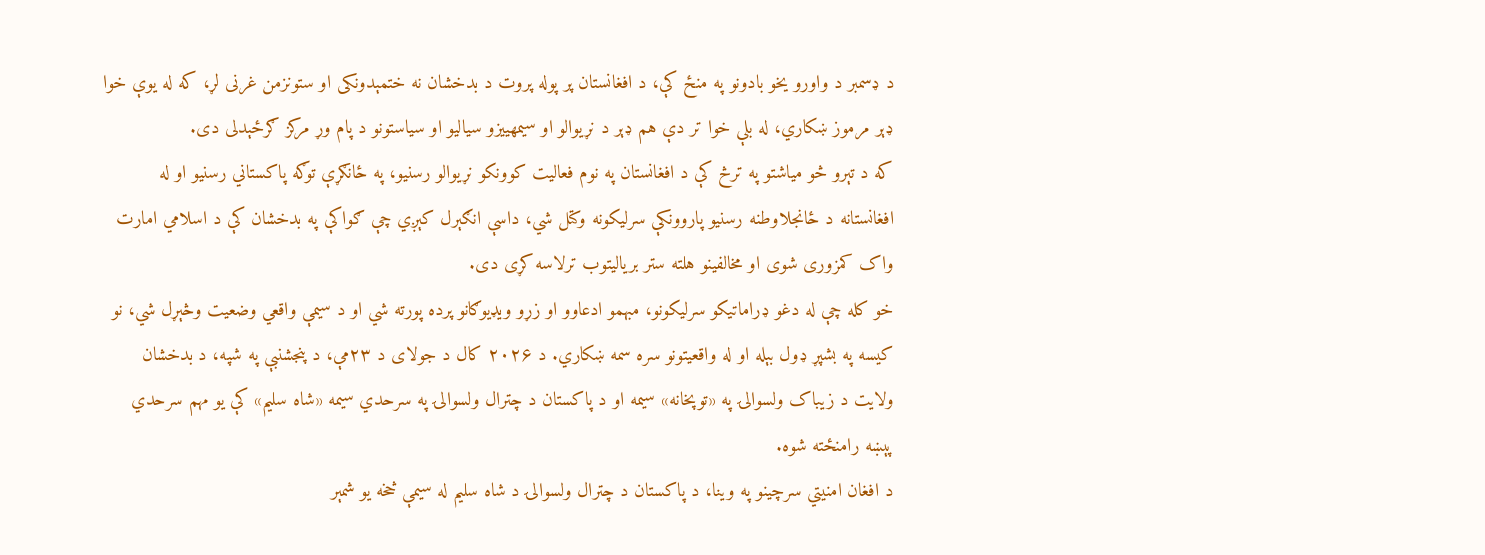د ډسمبر د واورو یخو بادونو په منځ کې، د افغانستان پر پوله پروت د بدخشان نه ختمېدونکی او ستونزمن غرنی لړ، که له یوې خوا ډېر مرموز ښکاري، له بلې خوا تر دې هم ډېر د نړیوالو او سیمهییزو سیالیو او سیاستونو د پام وړ مرکز ګرځېدلی دی.
که د تېرو څو میاشتو په ترڅ کې د افغانستان په نوم فعالیت کوونکو نړیوالو رسنیو، په ځانګړې توګه پاکستاني رسنیو او له افغانستانه د ځانجلاوطنه رسنیو پاروونکې سرلیکونه وکتل شي، داسې انګېرل کېږي چې ګواکې په بدخشان کې د اسلامي امارت واک کمزوری شوی او مخالفینو هلته ستر بریالیتوب ترلاسه کړی دی.
خو کله چې له دغو ډراماتیکو سرلیکونو، مبهمو ادعاوو او زړو ویډیوګانو پرده پورته شي او د سیمې واقعي وضعیت وڅېړل شي، نو کیسه په بشپړ ډول بېله او له واقعیتونو سره سمه ښکاري. د ۲۰۲۶ کال د جولای د ۲۳مې، د پنجشنبې په شپه، د بدخشان ولایت د زیباک ولسوالۍ په «توپخانه» سیمه او د پاکستان د چترال ولسوالۍ په سرحدي سیمه «شاه سلیم» کې یو مهم سرحدي پېښه رامنځته شوه.
د افغان امنیتي سرچینو په وینا، د پاکستان د چترال ولسوالۍ د شاه سلیم له سیمې څخه یو شمېر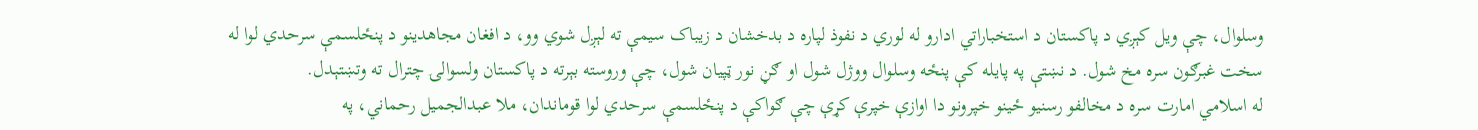وسلوال، چې ویل کېږي د پاکستان د استخباراتي ادارو له لوري د نفوذ لپاره د بدخشان د زیباک سیمې ته لېږل شوي وو، د افغان مجاهدینو د پنځلسمې سرحدي لوا له سخت غبرګون سره مخ شول. د نښتې په پایله کې پنځه وسلوال ووژل شول او ګڼ نور ټپیان شول، چې وروسته بېرته د پاکستان ولسوالۍ چترال ته وتښتېدل.
له اسلامي امارت سره د مخالفو رسنیو ځینو خپرونو دا اوازې خپرې کړې چې ګواکې د پنځلسمې سرحدي لوا قوماندان، ملا عبدالجمیل رحماني، په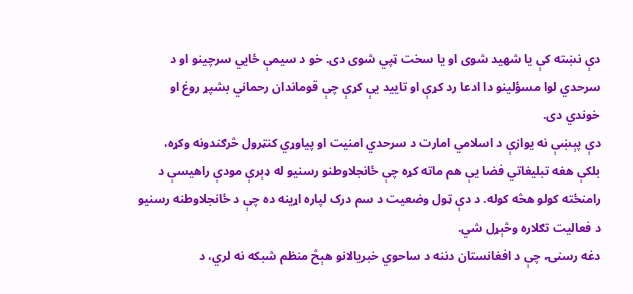دې نښته کې یا شهید شوی او یا سخت ټپي شوی دی. خو د سیمې ځایي سرچینو او د سرحدي لوا مسؤلینو دا ادعا رد کړې او تایید یې کړې چې قوماندان رحماني بشپړ روغ او خوندي دی.
دې پېښې نه یوازې د اسلامي امارت د سرحدي امنیت او پیاوړي کنټرول څرګندونه وکړه، بلکې هغه تبلیغاتي فضا یې هم ماته کړه چې ځانجلاوطنو رسنیو له ډېرې مودې راهیسې د رامنځته کولو هڅه کوله. د دې ټول وضعیت د سم درک لپاره اړینه ده چې د ځانجلاوطنه رسنیو د فعالیت تګلاره وڅېړل شي.
دغه رسنۍ، چې د افغانستان دننه د ساحوي خبریالانو هېڅ منظم شبکه نه لري، د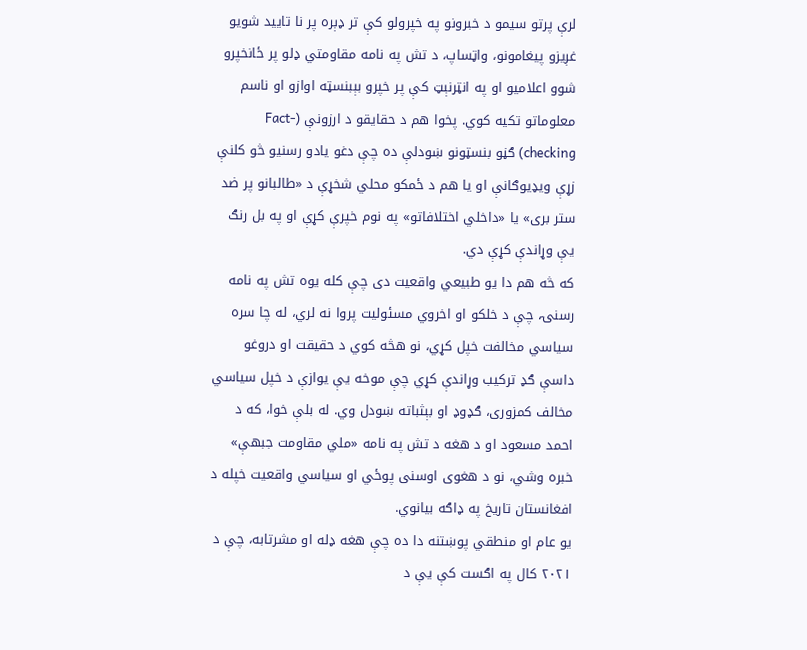لرې پرتو سیمو د خبرونو په خپرولو کې تر ډېره پر نا تایید شویو غږیزو پیغامونو، واټساپ، د تش په نامه مقاومتي ډلو پر ځانخپرو شوو اعلامیو او په انټرنېټ کې پر خپرو بېبنسټه اوازو او ناسم معلوماتو تکیه کوي. پخوا هم د حقایقو د ارزونې (Fact-checking) ګڼو بنسټونو ښودلې ده چې دغو یادو رسنیو څو کلنې زړې ویډیوګانې او یا هم د ځمکو محلي شخړې د «طالبانو پر ضد ستر بری» یا «داخلي اختلافاتو» په نوم خپرې کړې او په بل رنګ یې وړاندې کړې دي.
که څه هم دا یو طبیعي واقعیت دی چې کله یوه تش په نامه رسنۍ، چې د خلکو او اخروي مسئولیت پروا نه لري، له چا سره سیاسي مخالفت خپل کړي، نو هڅه کوي د حقیقت او دروغو داسې ګډ ترکیب وړاندې کړي چې موخه یې یوازې د خپل سیاسي مخالف کمزوری، ګډوډ او بېثباته ښودل وي. له بلې خوا، که د احمد مسعود او د هغه د تش په نامه «ملي مقاومت جبهې» خبره وشي، نو د هغوی اوسنی پوځي او سیاسي واقعیت خپله د افغانستان تاریخ په ډاګه بیانوي.
یو عام او منطقي پوښتنه دا ده چې هغه ډله او مشرتابه، چې د ۲۰۲۱ کال په اګست کې یې د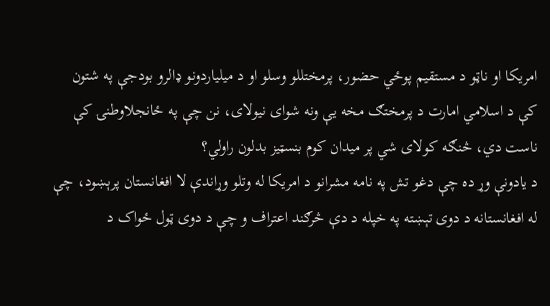امریکا او ناټو د مستقیم پوځي حضور، پرمختللو وسلو او د میلیاردونو ډالرو بودجې په شتون کې د اسلامي امارت د پرمختګ مخه یې ونه شوای نیولای، نن چې په ځانجلاوطنۍ کې ناست دي، څنګه کولای شي پر میدان کوم بنسټیز بدلون راولي؟
د یادونې وړ ده چې دغو تش په نامه مشرانو د امریکا له وتلو وړاندې لا افغانستان پرېښود، چې له افغانستانه د دوی تېښته په خپله د دې څرګند اعتراف و چې د دوی ټول ځواک د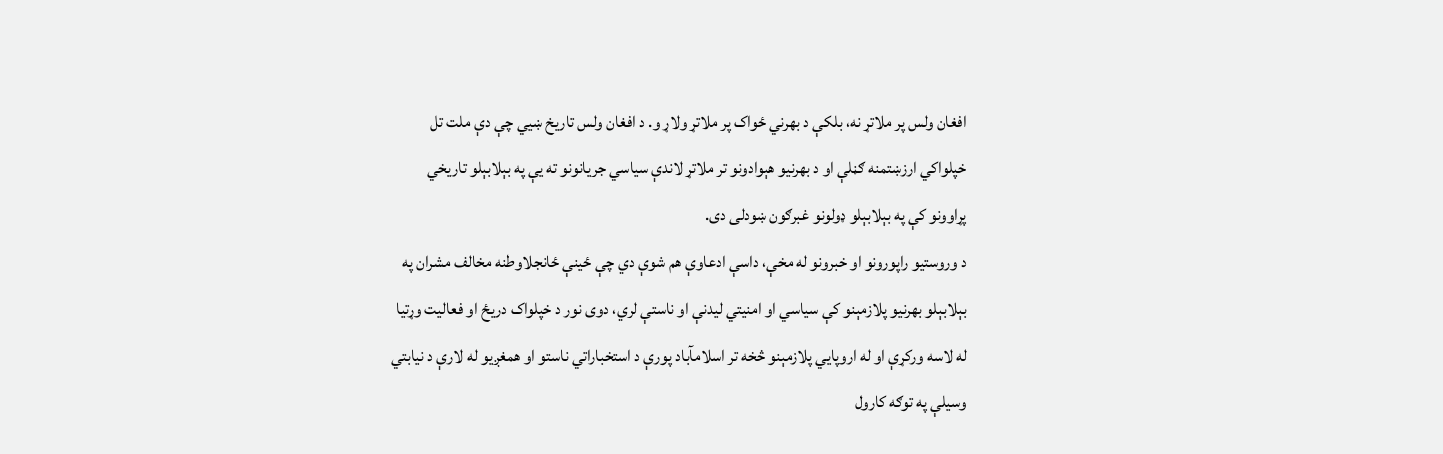افغان ولس پر ملاتړ نه، بلکې د بهرني ځواک پر ملاتړ ولاړ و. د افغان ولس تاریخ ښيي چې دې ملت تل خپلواکي ارزښتمنه ګڼلې او د بهرنیو هېوادونو تر ملاتړ لاندې سیاسي جریانونو ته یې په بېلابېلو تاریخي پړاوونو کې په بېلابېلو ډولونو غبرګون ښودلی دی.
د وروستیو راپورونو او خبرونو له مخې، داسې ادعاوې هم شوې دي چې ځینې ځانجلاوطنه مخالف مشران په بېلابېلو بهرنیو پلازمېنو کې سیاسي او امنیتي لیدنې او ناستې لري، دوی نور د خپلواک دریځ او فعالیت وړتیا له لاسه ورکړې او له اروپايي پلازمېنو څخه تر اسلامآباد پورې د استخباراتي ناستو او همغږیو له لارې د نیابتي وسیلې په توګه کارول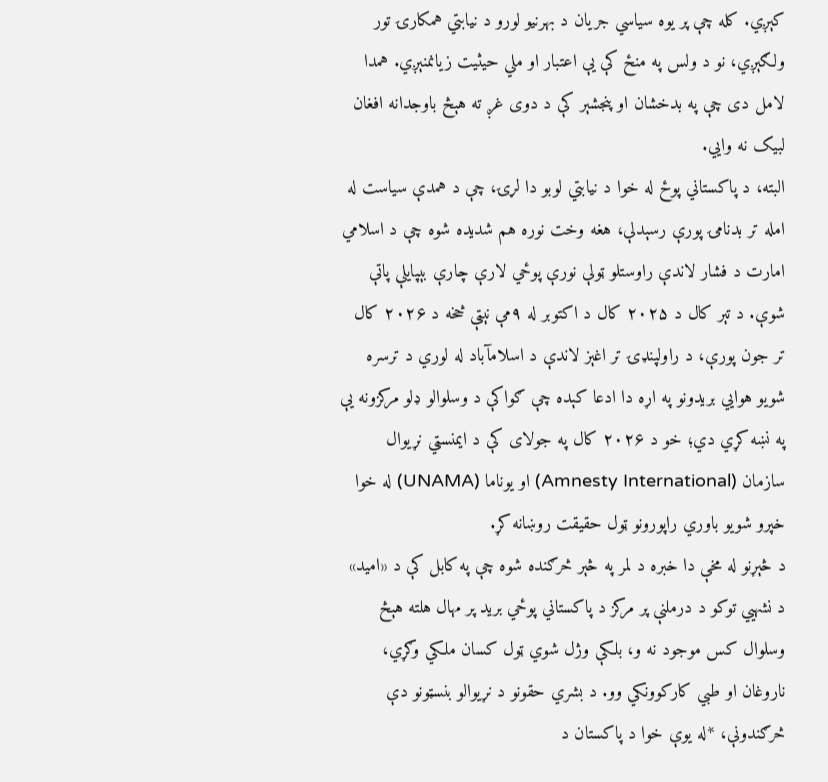کېږي. کله چې پر یوه سیاسي جریان د بهرنیو لورو د نیابتي همکارۍ تور ولګېږي، نو د ولس په منځ کې یې اعتبار او ملي حیثیت زیانمنېږي. همدا لامل دی چې په بدخشان او پنجشېر کې د دوی غږ ته هېڅ باوجدانه افغان لبیک نه وایي.
البته، د پاکستاني پوځ له خوا د نیابتي لوبو دا لړۍ، چې د همدې سیاست له امله تر بدنامۍ پورې رسېدلې، هغه وخت نوره هم شدیده شوه چې د اسلامي امارت د فشار لاندې راوستلو ټولې نورې پوځي لارې چارې بېپایلې پاتې شوې. د تېر کال د ۲۰۲۵ کال د اکتوبر له ۹مې نېټې څخه د ۲۰۲۶ کال تر جون پورې، د راولپنډۍ تر اغېز لاندې د اسلامآباد له لوري د ترسره شویو هوايي بریدونو په اړه دا ادعا کېده چې ګواکې د وسلوالو ډلو مرکزونه یې په نښه کړي دي؛ خو د ۲۰۲۶ کال په جولای کې د ایمنسټي نړیوال سازمان (Amnesty International) او یوناما (UNAMA) له خوا خپرو شویو باوري راپورونو ټول حقیقت روښانه کړ.
د څېړنو له مخې دا خبره د لمر په څېر څرګنده شوه چې په کابل کې د «امید» د نشهيي توکو د درملنې پر مرکز د پاکستاني پوځي برید پر مهال هلته هېڅ وسلوال کس موجود نه و، بلکې وژل شوي ټول کسان ملکي وګړي، ناروغان او طبي کارکوونکي وو. د بشري حقونو د نړیوالو بنسټونو دې څرګندونې، *له یوې خوا د پاکستان د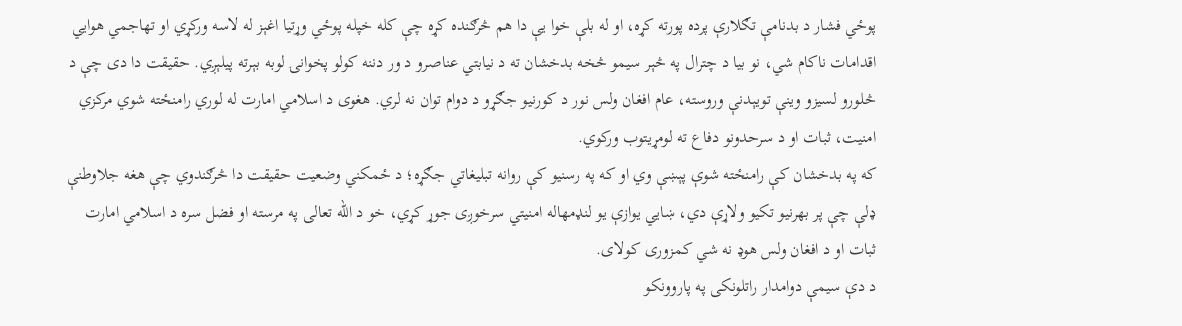پوځي فشار د بدنامې تګلارې پرده پورته کړه، او له بلې خوا یې دا هم څرګنده کړه چې کله خپله پوځي وړتیا اغېز له لاسه ورکړي او تهاجمي هوايي اقدامات ناکام شي، نو بیا د چترال په څېر سیمو څخه بدخشان ته د نیابتي عناصرو د ور دننه کولو پخوانۍ لوبه بېرته پیلېږي. حقیقت دا دی چې د څلورو لسیزو وینې تویېدنې وروسته، عام افغان ولس نور د کورنیو جګړو د دوام توان نه لري. هغوی د اسلامي امارت له لوري رامنځته شوي مرکزي امنیت، ثبات او د سرحدونو دفاع ته لومړیتوب ورکوي.
که په بدخشان کې رامنځته شوې پېښې وي او که په رسنیو کې روانه تبلیغاتي جګړه؛ د ځمکني وضعیت حقیقت دا څرګندوي چې هغه جلاوطنې ډلې چې پر بهرنیو تکیو ولاړې دي، ښايي یوازې یو لنډمهاله امنیتي سرخوږی جوړ کړي، خو د الله تعالی په مرسته او فضل سره د اسلامي امارت ثبات او د افغان ولس هوډ نه شي کمزوری کولای.
د دې سیمې دوامدار راتلونکی په پاروونکو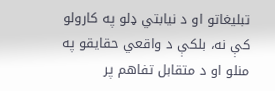تبلیغاتو او د نیابتي ډلو په کارولو کې نه، بلکې د واقعي حقایقو په منلو او د متقابل تفاهم پر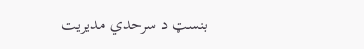بنسټ د سرحدي مدیریت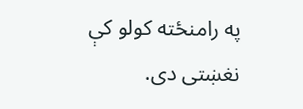په رامنځته کولو کې نغښتی دی.